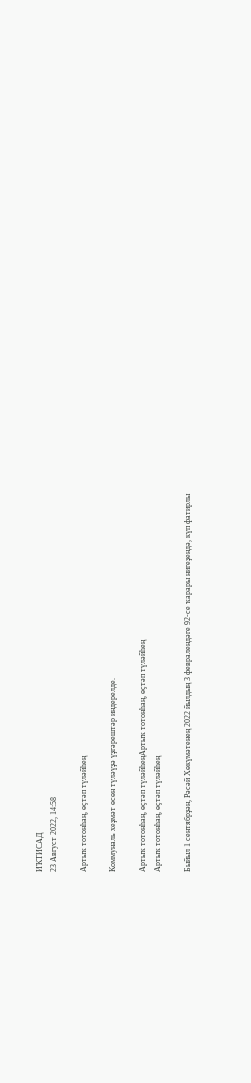ИҠТИСАД
23 Август 2022, 14:58

Артыҡ тотонһаң, өҫтәп түләйһең

Коммуналь хеҙмәт өсөн түләүҙә үҙгәрештәр индерелде.

Артыҡ тотонһаң, өҫтәп түләйһеңАртыҡ тотонһаң, өҫтәп түләйһең
Артыҡ тотонһаң, өҫтәп түләйһең

Быйыл 1 сентябрҙән, Рәсәй Хөкүмәтенең 2022 йылдың 3 февралендәге 92-се ҡарары нигеҙендә, күп фатирлы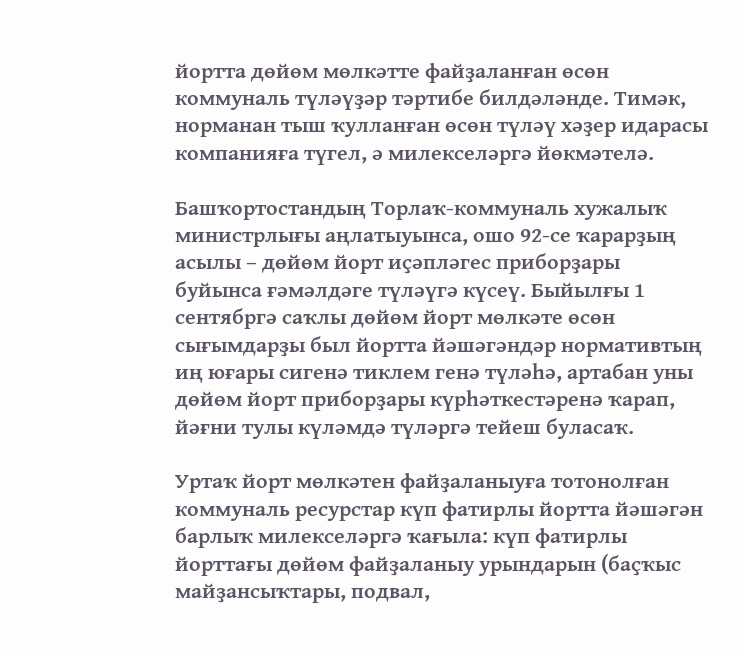йортта дөйөм мөлкәтте файҙаланған өсөн коммуналь түләүҙәр тәртибе билдәләнде. Тимәк, норманан тыш ҡулланған өсөн түләү хәҙер идарасы компанияға түгел, ә милекселәргә йөкмәтелә.

Башҡортостандың Торлаҡ-коммуналь хужалыҡ министрлығы аңлатыуынса, ошо 92-се ҡарарҙың асылы – дөйөм йорт иҫәпләгес приборҙары буйынса ғәмәлдәге түләүгә күсеү. Быйылғы 1 сентябргә саҡлы дөйөм йорт мөлкәте өсөн сығымдарҙы был йортта йәшәгәндәр нормативтың иң юғары сигенә тиклем генә түләһә, артабан уны дөйөм йорт приборҙары күрһәткестәренә ҡарап, йәғни тулы күләмдә түләргә тейеш буласаҡ.

Уртаҡ йорт мөлкәтен файҙаланыуға тотонолған коммуналь ресурстар күп фатирлы йортта йәшәгән барлыҡ милекселәргә ҡағыла: күп фатирлы йорттағы дөйөм файҙаланыу урындарын (баҫҡыс майҙансыҡтары, подвал,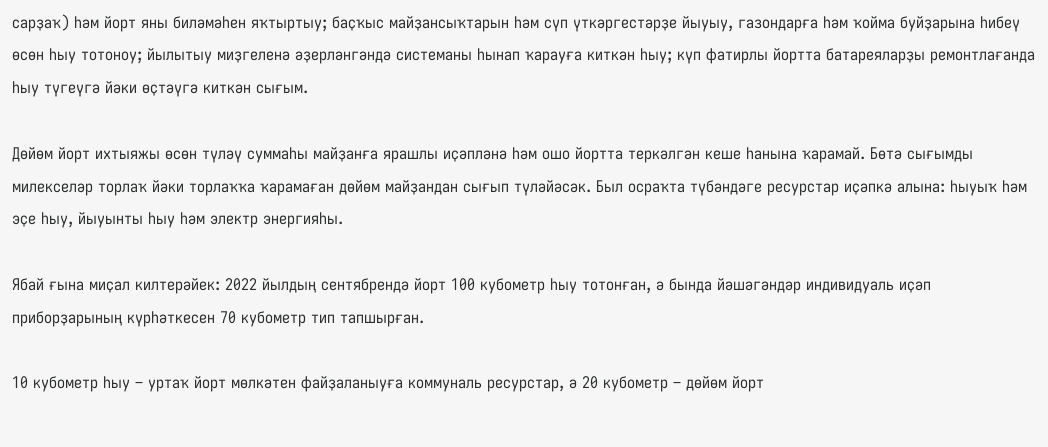сарҙаҡ) һәм йорт яны биләмәһен яҡтыртыу; баҫҡыс майҙансыҡтарын һәм сүп үткәргестәрҙе йыуыу, газондарға һәм ҡойма буйҙарына һибеү өсөн һыу тотоноу; йылытыу миҙгеленә әҙерләнгәндә системаны һынап ҡарауға киткән һыу; күп фатирлы йортта батареяларҙы ремонтлағанда һыу түгеүгә йәки өҫтәүгә киткән сығым.

Дөйөм йорт ихтыяжы өсөн түләү суммаһы майҙанға ярашлы иҫәпләнә һәм ошо йортта теркәлгән кеше һанына ҡарамай. Бөтә сығымды милекселәр торлаҡ йәки торлаҡҡа ҡарамаған дөйөм майҙандан сығып түләйәсәк. Был осраҡта түбәндәге ресурстар иҫәпкә алына: һыуыҡ һәм эҫе һыу, йыуынты һыу һәм электр энергияһы.

Ябай ғына миҫал килтерәйек: 2022 йылдың сентябрендә йорт 100 кубометр һыу тотонған, ә бында йәшәгәндәр индивидуаль иҫәп приборҙарының күрһәткесен 70 кубометр тип тапшырған.

10 кубометр һыу – уртаҡ йорт мөлкәтен файҙаланыуға коммуналь ресурстар, ә 20 кубометр – дөйөм йорт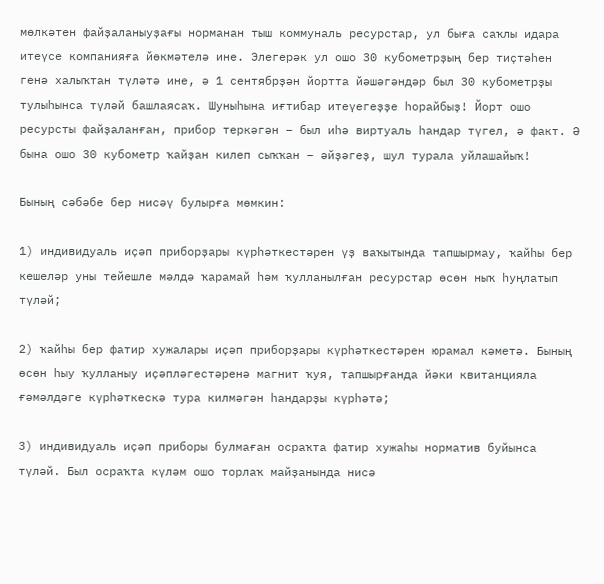мөлкәтен файҙаланыуҙағы норманан тыш коммуналь ресурстар, ул быға саҡлы идара итеүсе компанияға йөкмәтелә ине. Элегерәк ул ошо 30 кубометрҙың бер тиҫтәһен генә халыҡтан түләтә ине, ә 1 сентябрҙән йортта йәшәгәндәр был 30 кубометрҙы тулыһынса түләй башлаясаҡ. Шуныһына иғтибар итеүегеҙҙе һорайбыҙ! Йорт ошо ресурсты файҙаланған, прибор теркәгән – был иһә виртуаль һандар түгел, ә факт. Ә бына ошо 30 кубометр ҡайҙан килеп сыҡҡан – әйҙәгеҙ, шул турала уйлашайыҡ!

Бының сәбәбе бер нисәү булырға мөмкин:

1) индивидуаль иҫәп приборҙары күрһәткестәрен үҙ ваҡытында тапшырмау, ҡайһы бер кешеләр уны тейешле мәлдә ҡарамай һәм ҡулланылған ресурстар өсөн ныҡ һуңлатып түләй;

2) ҡайһы бер фатир хужалары иҫәп приборҙары күрһәткестәрен юрамал кәметә. Бының өсөн һыу ҡулланыу иҫәпләгестәренә магнит ҡуя, тапшырғанда йәки квитанцияла ғәмәлдәге күрһәткескә тура килмәгән һандарҙы күрһәтә;

3) индивидуаль иҫәп приборы булмаған осраҡта фатир хужаһы норматив буйынса түләй. Был осраҡта күләм ошо торлаҡ майҙанында нисә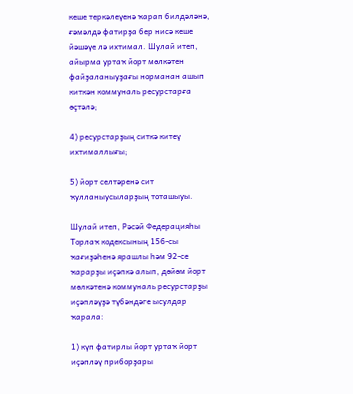кеше теркәлеүенә ҡарап билдәләнә, ғәмәлдә фатирҙа бер нисә кеше йәшәүе лә ихтимал. Шулай итеп, айырма уртаҡ йорт мөлкәтен файҙаланыуҙағы норманан ашып киткән коммуналь ресурстарға өҫтәлә;

4) ресурстарҙың ситкә китеү ихтималлығы;

5) йорт селтәренә сит ҡулланыусыларҙың тоташыуы.

Шулай итеп, Рәсәй Федерацияһы Торлаҡ кодексының 156-сы ҡағиҙәһенә ярашлы һәм 92-се ҡарарҙы иҫәпкә алып, дөйөм йорт мөлкәтенә коммуналь ресурстарҙы иҫәпләүҙә түбәндәге ысулдар ҡарала:

1) күп фатирлы йорт уртаҡ йорт иҫәпләү приборҙары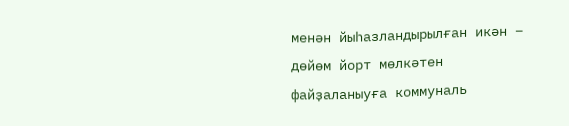менән йыһазландырылған икән – дөйөм йорт мөлкәтен файҙаланыуға коммуналь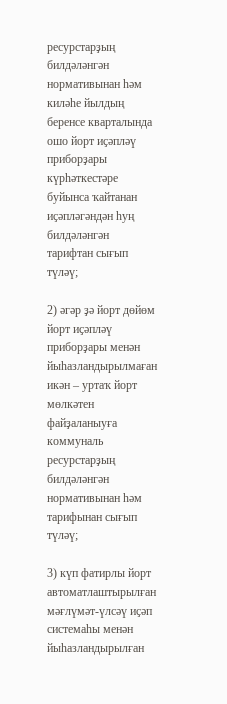ресурстарҙың билдәләнгән нормативынан һәм киләһе йылдың беренсе кварталында ошо йорт иҫәпләү приборҙары күрһәткестәре буйынса ҡайтанан иҫәпләгәндән һуң билдәләнгән тарифтан сығып түләү;

2) әгәр ҙә йорт дөйөм йорт иҫәпләү приборҙары менән йыһазландырылмаған икән – уртаҡ йорт мөлкәтен файҙаланыуға коммуналь ресурстарҙың билдәләнгән нормативынан һәм тарифынан сығып түләү;

3) күп фатирлы йорт автоматлаштырылған мәғлүмәт-үлсәү иҫәп системаһы менән йыһазландырылған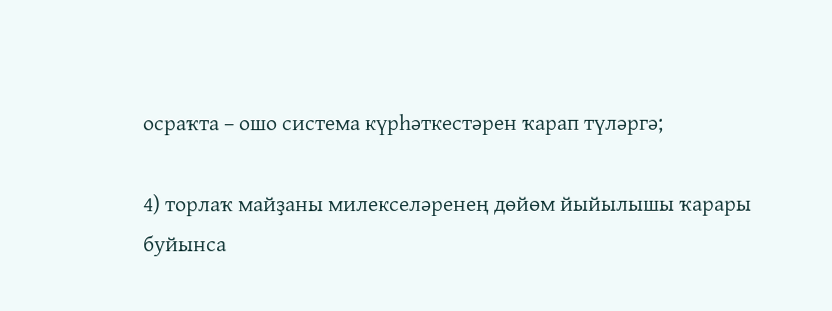осраҡта – ошо система күрһәткестәрен ҡарап түләргә;

4) торлаҡ майҙаны милекселәренең дөйөм йыйылышы ҡарары буйынса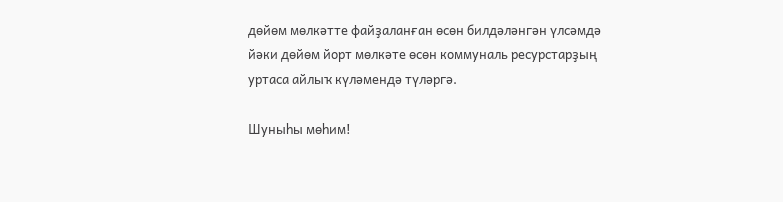дөйөм мөлкәтте файҙаланған өсөн билдәләнгән үлсәмдә йәки дөйөм йорт мөлкәте өсөн коммуналь ресурстарҙың уртаса айлыҡ күләмендә түләргә.

Шуныһы мөһим!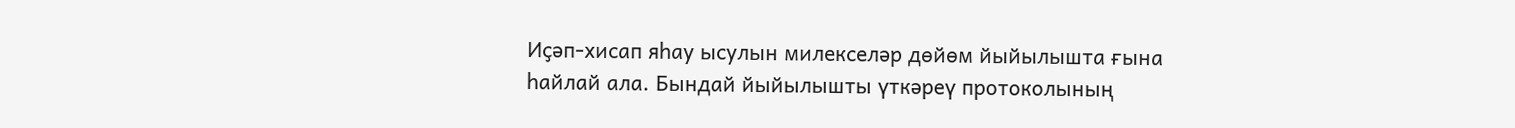Иҫәп-хисап яһау ысулын милекселәр дөйөм йыйылышта ғына һайлай ала. Бындай йыйылышты үткәреү протоколының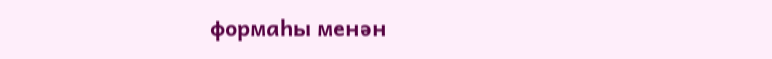формаһы менән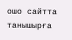ошо сайтта танышырға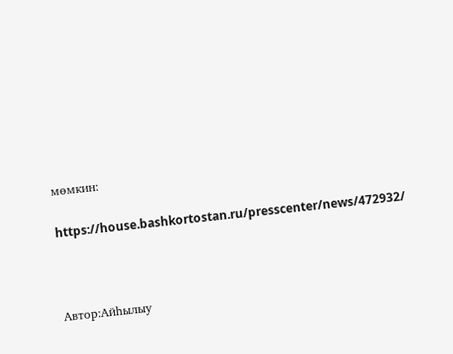мөмкин:

https://house.bashkortostan.ru/presscenter/news/472932/



Автор:Айһылыу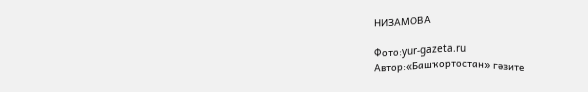НИЗАМОВА

Фото:yur-gazeta.ru
Автор:«Башҡортостан» гәзите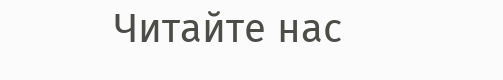Читайте нас